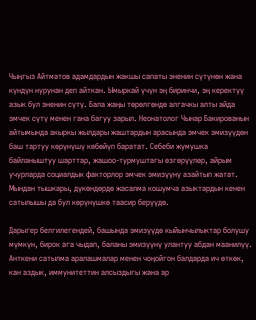Чыңгыз Айтматов адамдардын жакшы сапаты эненин сүтүнөн жана күндүн нурунан деп айткан. Ымыркай үчүн эң биринчи, эң керектүү азык бул эненин сүтү. Бала жаңы төрөлгөндө алгачкы алты айда эмчек сүтү менен гана багуу зарыл. Неонатолог Чынар Бакированын айтымында акыркы жылдары жаштардын арасында эмчек эмизүүдөн баш тартуу көрүнүшү көбөйүп баратат. Себеби жумушка байланыштуу шарттар, жашоо-турмуштагы өзгөрүүлөр, айрым учурларда социалдык факторлор эмчек эмизүүнү азайтып жатат. Мындан тышкары, дүкөндөрдө жасалма кошумча азыктардын кенен сатылышы да бул көрүнүшкө таасир берүүдө.

Дарыгер белгилегендей, башында эмизүүдө кыйынчылыктар болушу мүмкүн, бирок ага чыдап, баланы эмизүүнү улантуу абдан маанилүү. Анткени сатылма аралашмалар менен чоңойгон балдарда ич өткөк, кан аздык, иммунитеттин алсыздыгы жана ар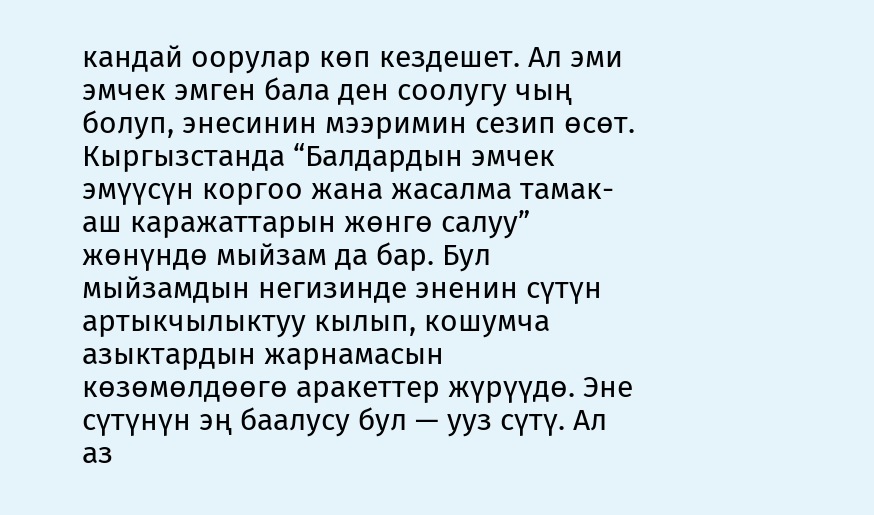кандай оорулар көп кездешет. Ал эми эмчек эмген бала ден соолугу чың болуп, энесинин мээримин сезип өсөт.
Кыргызстанда “Балдардын эмчек эмүүсүн коргоо жана жасалма тамак-аш каражаттарын жөнгө салуу” жөнүндө мыйзам да бар. Бул мыйзамдын негизинде эненин сүтүн артыкчылыктуу кылып, кошумча азыктардын жарнамасын көзөмөлдөөгө аракеттер жүрүүдө. Эне сүтүнүн эң баалусу бул — ууз сүтү. Ал аз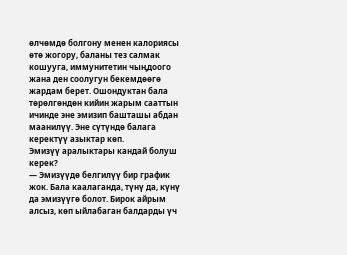өлчөмдө болгону менен калориясы өтө жогору, баланы тез салмак кошууга, иммунитетин чыңдоого жана ден соолугун бекемдөөгө жардам берет. Ошондуктан бала төрөлгөндөн кийин жарым сааттын ичинде эне эмизип башташы абдан маанилүү. Эне сүтүндө балага керектүү азыктар көп.
Эмизүү аралыктары кандай болуш керек?
— Эмизүүдө белгилүү бир график жок. Бала каалаганда, түнү да, күнү да эмизүүгө болот. Бирок айрым алсыз, көп ыйлабаган балдарды үч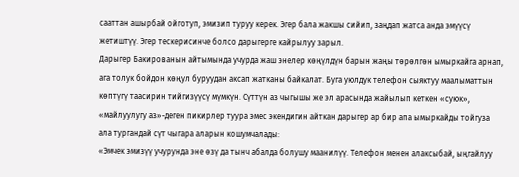сааттан ашырбай ойготуп, эмизип туруу керек. Эгер бала жакшы сийип, заңдап жатса анда эмүүсү жетиштүү. Эгер тескерисинче болсо дарыгерге кайрылуу зарыл.
Дарыгер Бакированын айтымында учурда жаш энелер көңүлдүн барын жаңы төрөлгөн ымыркайга арнап, ага толук бойдон көңул буруудан аксап жатканы байкалат. Буга уюлдук телефон сыяктуу маалыматтын көптүгү таасирин тийгизүүсү мүмкүн. Сүттүн аз чыгышы же эл арасында жайылып кеткен «суюк», «майлуулугу аз»-деген пикирлер туура эмес экендигин айткан дарыгер ар бир апа ымыркайды тойгуза ала тургандай сүт чыгара аларын кошумчалады:
«Эмчек эмизүү учурунда эне өзү да тынч абалда болушу маанилүү. Телефон менен алаксыбай, ыңгайлуу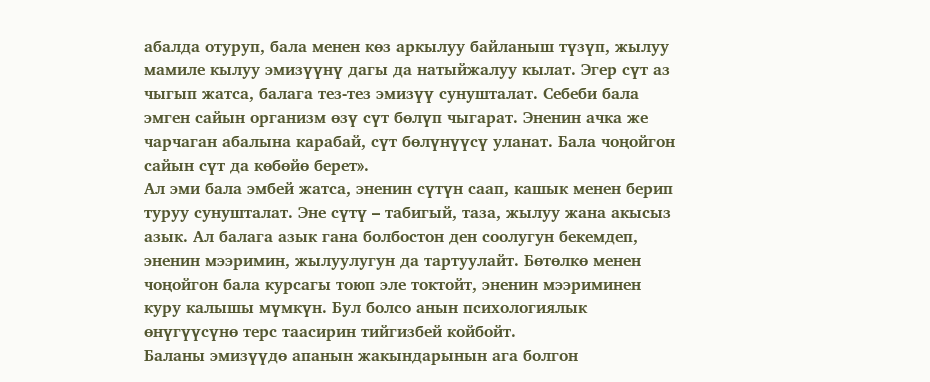абалда отуруп, бала менен көз аркылуу байланыш түзүп, жылуу мамиле кылуу эмизүүнү дагы да натыйжалуу кылат. Эгер сүт аз чыгып жатса, балага тез-тез эмизүү сунушталат. Себеби бала эмген сайын организм өзү сүт бөлүп чыгарат. Эненин ачка же чарчаган абалына карабай, сүт бөлүнүүсү уланат. Бала чоңойгон сайын сүт да көбөйө берет».
Ал эми бала эмбей жатса, эненин сүтүн саап, кашык менен берип туруу сунушталат. Эне сүтү – табигый, таза, жылуу жана акысыз азык. Ал балага азык гана болбостон ден соолугун бекемдеп, эненин мээримин, жылуулугун да тартуулайт. Бөтөлкө менен чоңойгон бала курсагы тоюп эле токтойт, эненин мээриминен куру калышы мүмкүн. Бул болсо анын психологиялык өнүгүүсүнө терс таасирин тийгизбей койбойт.
Баланы эмизүүдө апанын жакындарынын ага болгон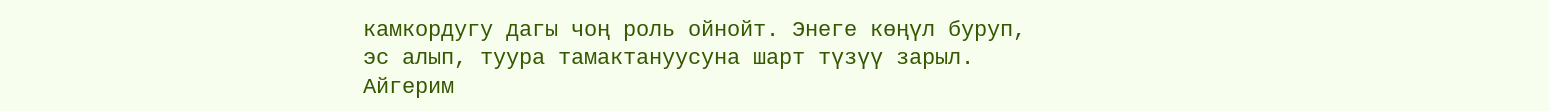камкордугу дагы чоң роль ойнойт. Энеге көңүл буруп, эс алып, туура тамактануусуна шарт түзүү зарыл.
Айгерим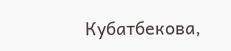Кубатбекова,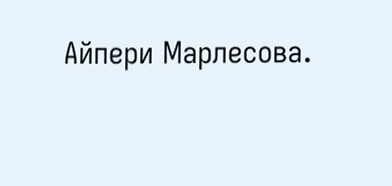Айпери Марлесова.